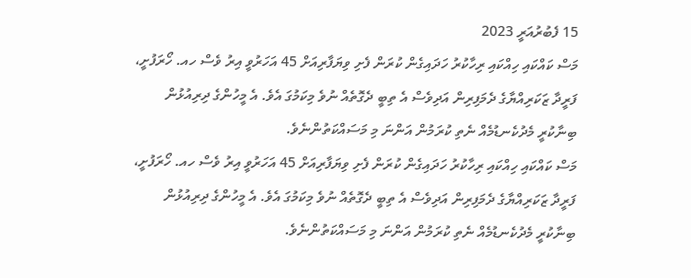15 ފެބުރުއަރީ 2023
މަސް ކައްކައި ހިއްކައި ރިހާކުރު ހަދައިގެން ކުރަން ފެށި ވިޔަފާރިއަށް 45 އަހަރުވީ އިރު ވެސް ހއ. ހޯރަފުށީ، ފަރީދާ ޒަކަރިއްޔާގެ ދެމަފިރިން އަދިވެސް އެ ތިބީ ދެގޮތެއް ނުވެ މިކަމުގަ އެވެ. އެ މީހުންގެ ދިރިއުޅުން ބިނާކުރީ މެދުކެނޑުމެއް ނެތި ކުރަމުން އަންނަ މި މަސައްކަތުންނެވެ.
މަސް ކައްކައި ހިއްކައި ރިހާކުރު ހަދައިގެން ކުރަން ފެށި ވިޔަފާރިއަށް 45 އަހަރުވީ އިރު ވެސް ހއ. ހޯރަފުށީ، ފަރީދާ ޒަކަރިއްޔާގެ ދެމަފިރިން އަދިވެސް އެ ތިބީ ދެގޮތެއް ނުވެ މިކަމުގަ އެވެ. އެ މީހުންގެ ދިރިއުޅުން ބިނާކުރީ މެދުކެނޑުމެއް ނެތި ކުރަމުން އަންނަ މި މަސައްކަތުންނެވެ.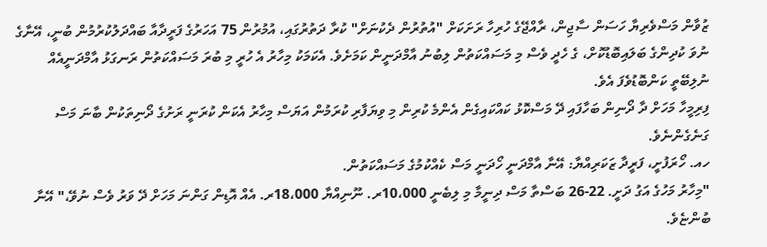ޒުވާން މަސްވެރިޔާ ހަސަން ސާޖިން، ރާއްޖޭގެ ހުރިހާ ރަށަކަށް "އުތުރުން ދެކުނަށް" ކުރާ ދަތުރުގައި، އުމުރުން 75 އަހަރުގެ ފަރީދާއާ ބައްދަލުކުރުމުން ބުނީ، އޭނާގެ ނުވަ ކުދިންގެ ބަލައިބޮޑުކޮށް، ގެ ހެދީ ވެސް މި މަސައްކަތުން ލިބުނު އާމްދަނީން ކަމަށެވެ. އެކަމަކު މިހާރު އެ ހުރީ މި ބުރަ މަސައްކަތުން ރަނގަޅު އާމްދަނީއެއް ނުލިބޭތީ ކަންބޮޑުވެފަ އެވެ.
ފިރިމީހާ މަހަށް ދާ ދޯނިން ބަހާފައި ދޭ މަސްކޮޅު ކައްކައިގެން އެންމެ ކުރިން މި ވިޔަފާރި ކުރަމުން އަޔަސް މިހާރު އެކަން ކުރަނީ ރަށުގެ ދޯނިތަކުން ބާނަ މަސް ގަނެގެންނެވެ.
ހއ. ހޯރަފުށީ، ފަރީދާ ޒަކަރިއްޔާ: އޭނާ އާމްދަނީ ހޯދަނީ މަސް ކެއްކުމުގެ މަސައްކަތުން.
"މިހާރު މަހުގެ އަގު ދަށީ. 22-26 ބަސްތާ މަސް ދިނީމާ މި ލިބެނީ 10،000ރ. ނޫނިއްޔާ 18،000ރ. އެއް އޮޑިން ގަންނަ މަހަށް ދޭ ވަރު ވެސް ނުވޭ،" އޭނާ ބުންޏެވެ.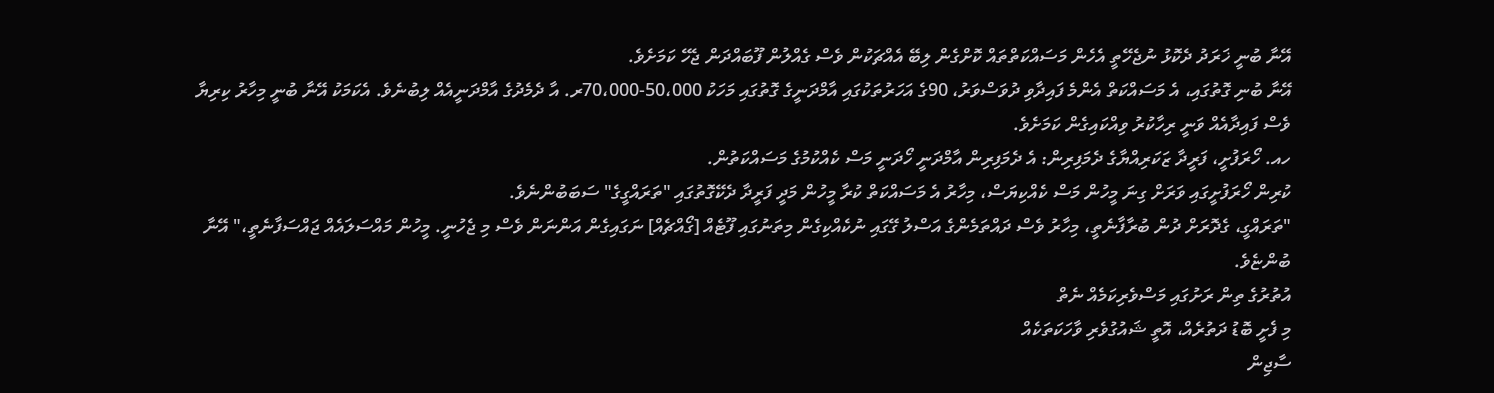އޭނާ ބުނީ ޚަރަދު ދެކޮޅު ނުޖެހޭތީ އެހެން މަސައްކަތްތައް ކޮށްގެން ލިބޭ އެއްޗަކުން ވެސް ގެއްލުން ފޫބައްދަން ޖެހޭ ކަމަށެވެ.
އޭނާ ބުނި ގޮތުގައި، އެ މަސައްކަތް އެންމެ ފައިދާވި ދުވަސްވަރު، 90ގެ އަހަރުތަކުގައި އާމްދަނީގެ ގޮތުގައި މަހަކު 50،000-70،000ރ. އާ ދެމެދުގެ އާމްދަނީއެއް ލިބުނެވެ. އެކަމަކު އޭނާ ބުނީ މިހާރު ކިރިޔާ ވެސް ފައިދާއެއް ވަނީ ރިހާކުރު ވިއްކައިގެން ކަމަށެވެ.
ހއ. ހޯރަފުށީ، ފަރީދާ ޒަކަރިއްޔާގެ ދެމަފިރިން: އެ ދެމަފިރިން އާމްދަނީ ހޯދަނީ މަސް ކެއްކުމުގެ މަސައްކަތުން.
ކުރިން ހޯރަފުށީގައި ވަރަށް ގިނަ މީހުން މަސް ކެއްކިޔަސް، މިހާރު އެ މަސައްކަތް ކުރާ މީހުން މަދީ ފަރީދާ ދެކޭގޮތުގައި "ތަރައްގީގެ" ސަބަބުންނެވެ.
"ތަރައްގީ، ގެދޮރަށް ދުން ބުރާފާނެތީ، މިހާރު ވެސް ދައްތަމެންގެ އަސްލު ގޭގައި ނުކެއްކިގެން މިތަނުގައި ފޫޓެއް [ގޯއްޗެއް] ނަގައިގެން އަންނަން ވެސް މި ޖެހުނީ. މީހުން މައްސަލައެއް ޖައްސަފާނެތީ،" އޭނާ ބުންޏެވެ.
އުތުރުގެ ތިން ރަށުގައި މަސްވެރިކަމެއް ނެތް
މި ފެށީ ބޮޑު ދަތުރެއް، އޮތީ ޝައުގުވެރި ވާހަކަތަކެއް
ސާޖިން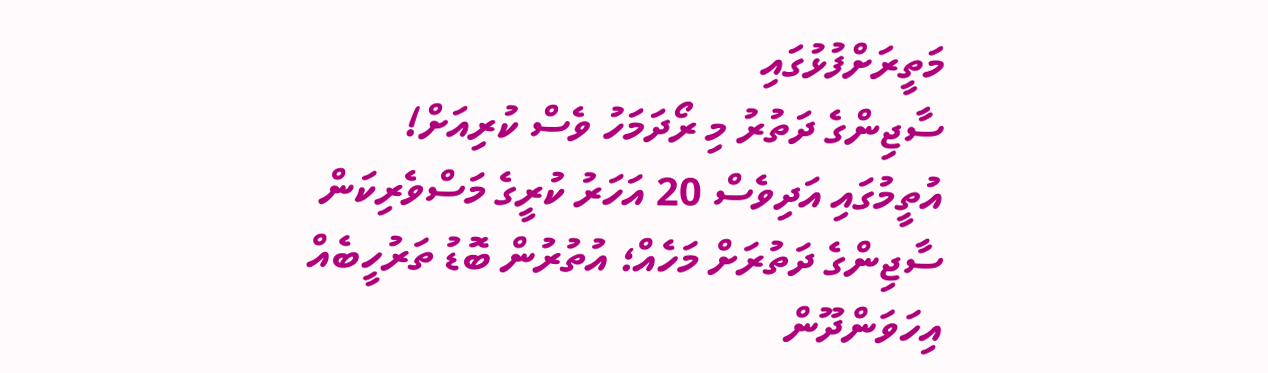މަތީރަށްފުޅުގައި
ސާޖިންގެ ދަތުރު މި ރޯދަމަހު ވެސް ކުރިއަށް!
އުތީމުގައި އަދިވެސް 20 އަހަރު ކުރީގެ މަސްވެރިކަން
ސާޖިންގެ ދަތުރަށް މަހެއް؛ އުތުރުން ބޮޑު ތަރުހީބެއް
އިހަވަންދޫން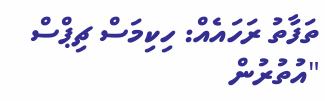ތަފާތު ރަހައެއް: ހިކިމަސް ޗިޕްސް
"އުތުރުން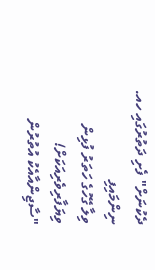ދެކުނަށް" ފެށި ދަތުރުގައި ހއ. ނިންމައިފި
ވިލާ ގޭހުގެ ހަތަރު ފުޅިން ވިޔަފާރިވެރިއަކަށް!
"ސާޖިންއާއެކު އުތުރުން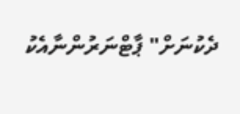ދެކުނަށް" ޕާޓްނަރުންނާއެކު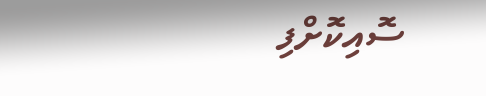ސޮއިކޮށްފި